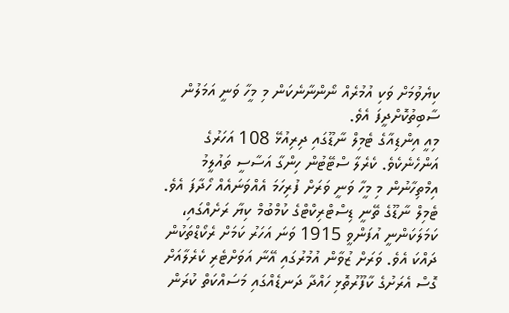ކިޔެވުމަށް ވަކި އުމުރެއް ނޯންނާނެކަން މި މީހާ ވަނީ އަމަލުން ސާބިތުކޮށްދީފަ އެވެ.
މިއީ އިންޑިއާގެ ޓެމިލް ނާޑޫގައި ދިރިއުޅޭ 108 އަހަރުގެ އަންހެނެކެވެ. ކެރެލާ ސްޓޭޓުން ހިންގާ އަސާސީ ތައުލީމު އިމްތިހާނުން މި މީހާ ވަނީ ވަރަށް ފުރިހަމަ އެއްވަނައެއް ހޯދާފަ އެވެ.
ޓެމިލް ނާޑޫގެ ތޭނީ ޑިސްޓްރިކްޓްގެ ކުމްބުމް ކިޔާ ރަށެއްގައި، ކަމަލަކަންނީ އުފަންވީ 1915 ވަނަ އަހަރު ކަމަށް ރެކޯޑްތަކުން ދައްކަ އެވެ. ވަރަށް ޒުވާން އުމުރުގައި އޭނާ އަވަށްޓެރި ކެރެލާއަށް ގޮސް އެރަށުގެ ކާފޫރުތޮޅި ހައްދާ ދަނޑެއްގައި މަސައްކަތް ކުރަން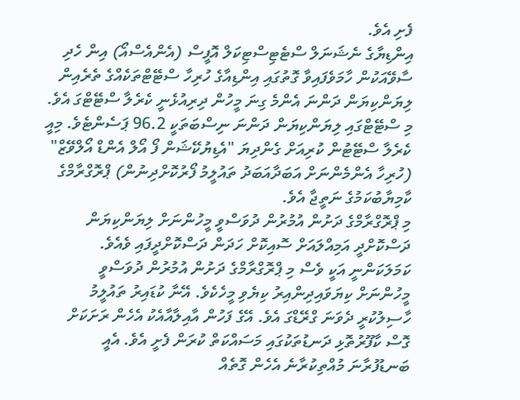ފެށި އެވެ.
އިންޑިޔާގެ ނެޝަނަލް ސްޓެޓިސްޓިކަލް އޮފީސް (އެންއެސްއޯ) އިން ހެދި ސާވޭއަކުން ހާމަވެފައިވާ ގޮތުގައި އިންޑިއާގެ ހުރިހާ ސްޓޭޓްތަކެއްގެ ތެރެއިން ލިޔަންކިޔަން ދަންނަ އެންމެ ގިނަ މީހުން ދިރިއުޅެނީ ކެރެލާ ސްޓޭޓްގަ އެވެ. މި ސްޓޭޓްގައި ލިޔަންކިޔަން ދަންނަ ނިސްބަތަކީ 96.2 ޕަސެންޓެވެ. މިއީ ކެރެލާ ސްޓޭޓުން ކުރިއަށް ގެންދިޔަ "އެޑިޔުކޭޝަން ފޯ އޯލް އެންޑް އޯލްވޭޒް" (ހުރިހާ އެންމެންނަށް އަބަދާއަބަދު ތައުލީމު ފޯރުކޮށްދިނުން) ޕްރޮގްރާމްގެ ކާމިޔާބުކަމުގެ ނަތީޖާ އެވެ.
މި ޕްރޮގްރާމްގެ ދަށުން އުމުރުން ދުވަސްވީ މީހުންނަށް ލިޔަންކިޔަން ދަސްކޮށްދީ އަމިއްލައަށް ސޮއިކޮށް ހަދަން ދަސްކޮށްދީފައި ވެއެވެ.
ކަމަލަކަންނީ އަކީ ވެސް މި ޕްރޮގްރާމްގެ ދަށުން އުމުރުން ދުވަސްވީ މީހުންނަށް ކިޔަވައިދިންއިރު ކިޔެވި މީހެކެވެ. އޭނާ ކުޑައިރު ތައުލީމު ހާސިލުކުރީ ދެވަނަ ގްރޭޑްގަ އެވެ. އޭގެ ފަހުން އާއިލާއާއެކު އެހެން ރަށަކަށް ގޮސް ކާފޫރުތޮޅި ދަނޑުތަކުގައި މަސައްކަތް ކުރަން ފެށީ އެވެ. އެއީ ބަނޑުފުރާނަ މުއްތިކުރާނެ އެހެން ގޮތެއް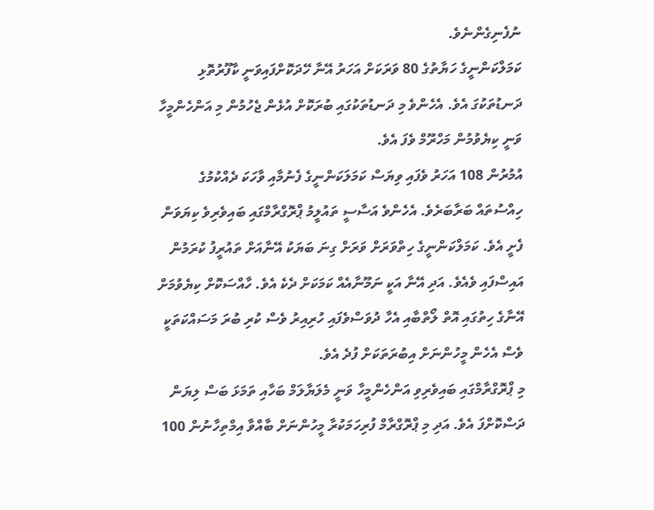ނުފެނިގެންނެވެ.
ކަމަލްކަންނީގެ ހަޔާތުގެ 80 ވަރަކަށް އަހަރު އޭނާ ހޭދަކޮށްފައިވަނީ ކާފޫރުތޮޅި ދަނޑުތަކުގަ އެވެ. އެހެންވެ މި ދަނޑުތަކުގައި ބުރަކޮށް އުޅެން ޖެހުމުން މި އަންހެންމީހާ ވަނީ ކިޔެވުމުން މަހްރޫމް ވެފަ އެވެ.
އުމުރުން 108 އަހަރު ވެފައި ވިޔަސް ކަމަލަކަންނީގެ ފެނުމާއި ވާހަކަ ދެއްކުމުގެ ހިއްސުތައް ބަރާބަރެވެ. އެހެންވެ އަސާސީ ތައުލީމު ޕްރޮގްރާމްގައި ބައިވެރިވެ ކިޔަވަން ފެށީ އެވެ. ކަމަލްކަންނީގެ ހިތްވަރަށް ވަރަށް ގިނަ ބަޔަކު އޭނާއަށް ތައުރީފު ކުރަމުން އައިސްފައި ވެއެވެ. އަދި އޭނާ އަކީ ނަމޫނާއެއް ކަމަކަށް ދެކެ އެވެ. ހާއްސަކޮށް ކިޔެވުމަށް އޭނާގެ ހިތުގައި އޮތް ލޯތްބާއި އެހާ ދުވަސްވެފައި ހުރިއިރު ވެސް ކުރި ބުރަ މަސައްކަތަކީ ވެސް އެހެން މީހުންނަށް އިބުރަތަކަށް ފުދެ އެވެ.
މި ޕްރޮގްރާމްގައި ބައިވެރިވި އަންހެންމީހާ ވަނީ މެލަޔާލަމް ބަހާއި ތަމަޅަ ބަސް ލިޔަން ދަސްކޮށްފަ އެވެ. އަދި މި ޕްރޮގްރާމް ފުރިހަމަކުރާ މީހުންނަށް ބާއްވާ އިމްތިހާނުން 100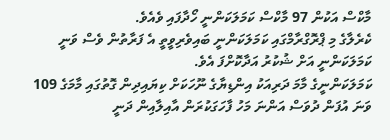މާކްސް އަކުން 97 މާކްސް ކަމަލަކަންނީ ހޯދާފައި ވެއެވެ.
ކެރެލާގެ މި ޕްރޮގްރާމްގައި ކަމަލަކަންނީ ބައިވެރިވީތީ އެ ފަރާތުން ވެސް ވަނީ ކަމަލަކަންނީ އަށް ޝުކުރު އަދާކޮށްފަ އެވެ.
ކަމަލަކަންނީގެ މާމަ ދަރިއަކު އިންޑިޔާގެ ނޫހަކަށް ކިޔައިދިން ގޮތުގައި މާމަގެ 109 ވަނަ އުފަން ދުވަސް އަންނަ މަހު ފާހަގަކުރަން އާއިލާއިން ދަނީ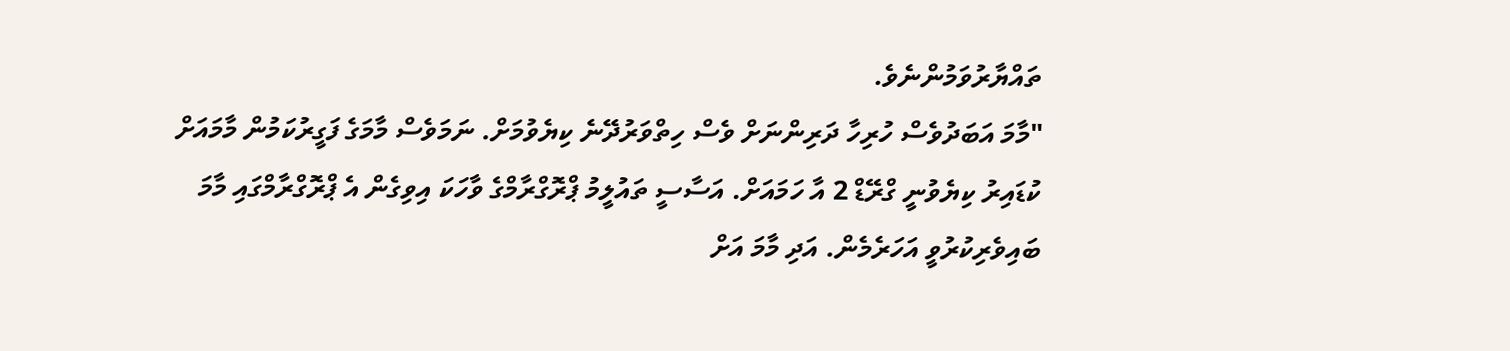ތައްޔާރުވަމުންނެވެ.
"މާމަ އަބަދުވެސް ހުރިހާ ދަރިންނަށް ވެސް ހިތްވަރުދޭނެ ކިޔެވުމަށް. ނަމަވެސް މާމަގެ ފަގީރުކަމުން މާމައަށް ކުޑައިރު ކިޔެވުނީ ގްރޭޑް 2 އާ ހަމައަށް. އަސާސީ ތައުލީމު ޕްރޮގްރާމްގެ ވާހަކަ އިވިގެން އެ ޕްރޮގްރާމްގައި މާމަ ބައިވެރިކުރުވީ އަހަރެމެން. އަދި މާމަ އަށް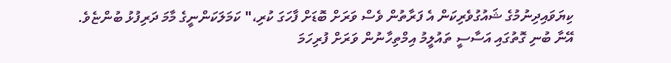ކިޔަވައިދިނުމުގެ ޝައުގުވެރިކަން އެ ފަރާތުން ވެސް ވަރަށް ބޮޑަށް ފާހަގަ ކުރި،" ކަމަލަކަންނީގެ މާމަ ދަރިފުޅު ބުންޏެވެ.
އޭނާ ބުނި ގޮތުގައި އަސާސީ ތައުލީމު އިމްތިހާނުން ވަރަށް ފުރިހަމަ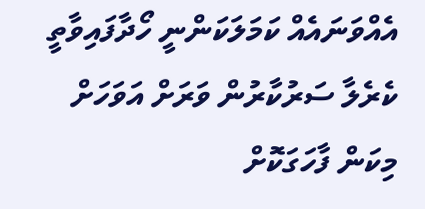އެއްވަނައެއް ކަމަލަކަންނީ ހޯދާފައިވާތީ ކެރެލާ ސަރުކާރުން ވަރަށް އަވަހަށް މިކަން ފާހަގަކޮށް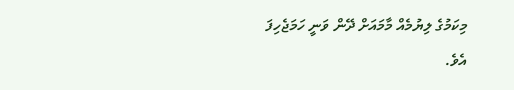މިކަމުގެ ލިޔުމެއް މާމައަށް ދޭން ވަނީ ހަމަޖެހިފަ އެވެ.